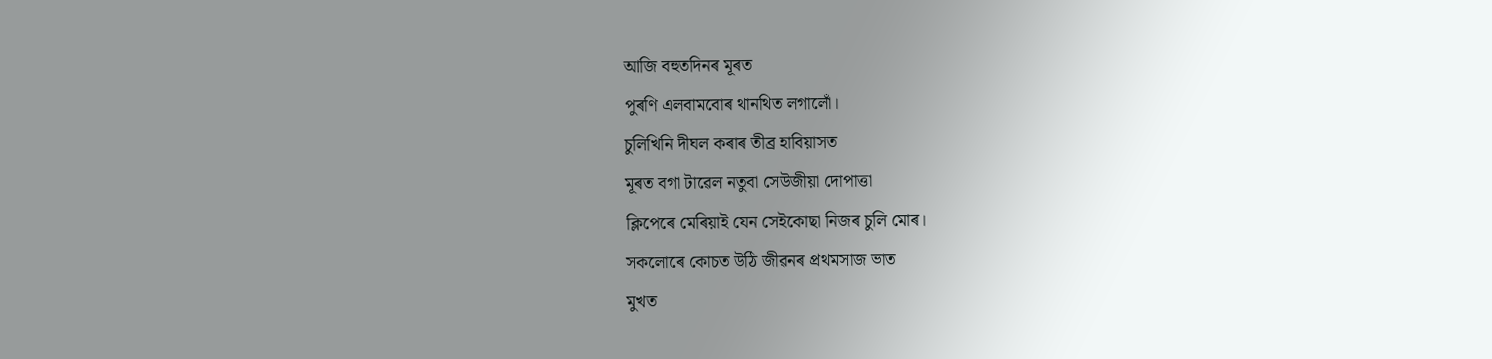আজি বহুতদিনৰ মূৰত
পুৰণি এলবামবোৰ থানথিত লগালোঁ।
চুলিখিনি দীঘল কৰাৰ তীব্ৰ হাবিয়াসত
মূৰত বগা টাৱেল নতুবা সেউজীয়া দোপাত্তা
ক্লিপেৰে মেৰিয়াই যেন সেইকোছা নিজৰ চুলি মোৰ।
সকলোৰে কোচত উঠি জীৱনৰ প্ৰথমসাজ ভাত
মুখত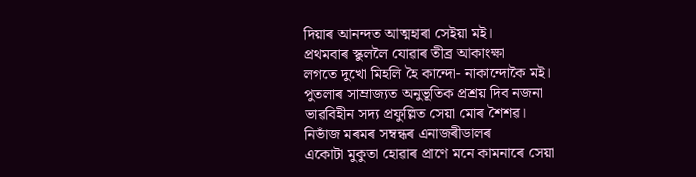দিয়াৰ আনন্দত আত্মহাৰা সেইয়া মই।
প্ৰথমবাৰ স্কুললৈ যোৱাৰ তীব্ৰ আকাংক্ষা
লগতে দুখো মিহলি হৈ কান্দো- নাকান্দোকৈ মই।
পুতলাৰ সাম্ৰাজ্যত অনুভূতিক প্ৰশ্ৰয় দিব নজনা
ভাৱবিহীন সদ্য প্ৰফুল্লিত সেয়া মোৰ শৈশৱ।
নিভাঁজ মৰমৰ সম্বন্ধৰ এনাজৰীডালৰ
একোটা মুকুতা হোৱাৰ প্ৰাণে মনে কামনাৰে সেয়া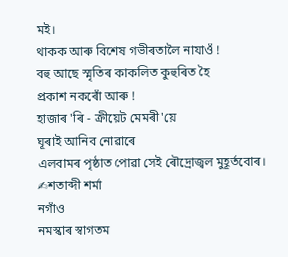মই।
থাকক আৰু বিশেষ গভীৰতালৈ নাযাওঁ !
বহু আছে স্মৃতিৰ কাকলিত কুহুৰিত হৈ
প্ৰকাশ নকৰোঁ আৰু !
হাজাৰ 'ৰি - ক্ৰীয়েট মেমৰী'য়ে
ঘূৰাই আনিব নোৱাৰে
এলবামৰ পৃষ্ঠাত পোৱা সেই ৰৌদ্ৰোজ্বল মুহূৰ্তবোৰ।
✍শতাব্দী শৰ্মা
নগাঁও
নমস্কাৰ স্বাগতম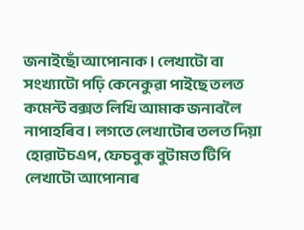জনাইছোঁ আপোনাক । লেখাটো বা সংখ্যাটো পঢ়ি কেনেকুৱা পাইছে তলত কমেন্ট বক্সত লিখি আমাক জনাবলৈ নাপাহৰিব । লগতে লেখাটোৰ তলত দিয়া হোৱাটচএপ, ফেচবুক বুটামত টিপি লেখাটো আপোনাৰ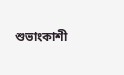শুভাংকাশী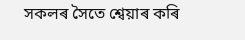সকলৰ সৈতে শ্বেয়াৰ কৰি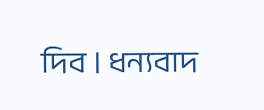দিব । ধন্যবাদ